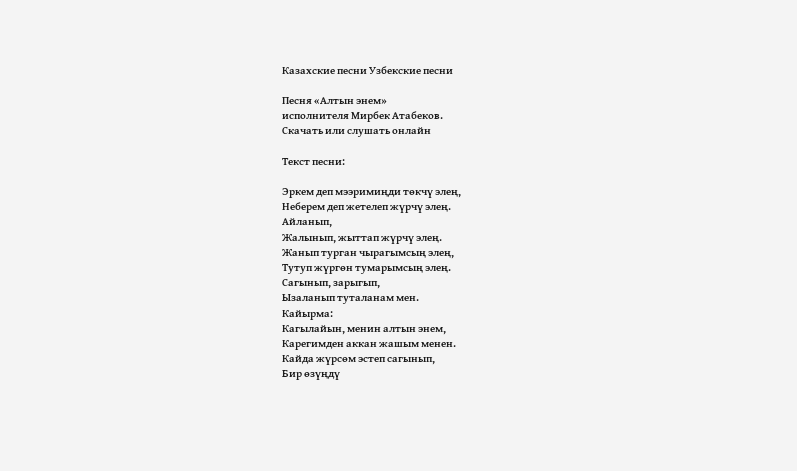Казахские песни Узбекские песни

Песня «Алтын энем»
исполнителя Мирбек Атабеков.
Скачать или слушать онлайн

Текст песни:

Эркем деп мээримиңди төкчү элең,
Неберем деп жетелеп жүрчү элең.
Айланып,
Жалынып, жыттап жүрчү элең.
Жанып турган чырагымсың элең,
Тутуп жүргөн тумарымсың элең.
Сагынып, зарыгып,
Ызаланып туталанам мен.
Кайырма:
Кагылайын, менин алтын энем,
Карегимден аккан жашым менен.
Кайда жүрсөм эстеп сагынып,
Бир өзүңдү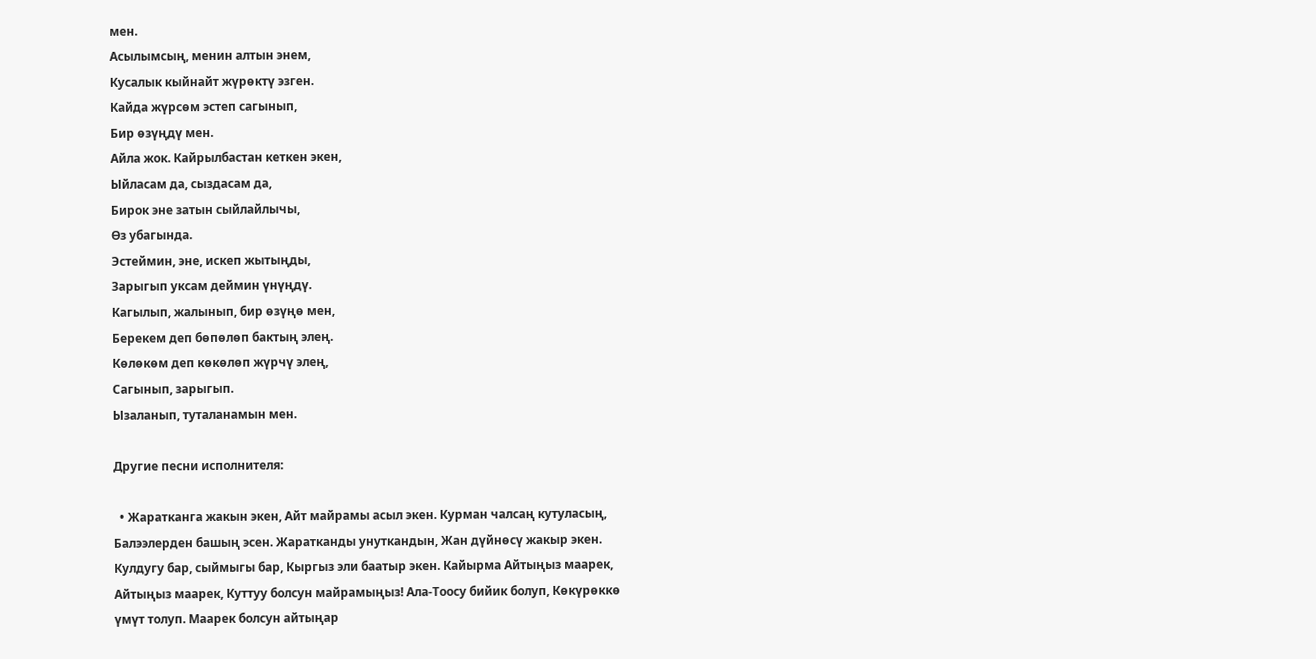мен.
Асылымсың, менин алтын энем,
Кусалык кыйнайт жүрөктү эзген.
Кайда жүрсөм эстеп сагынып,
Бир өзүңдү мен.
Айла жок. Кайрылбастан кеткен экен,
Ыйласам да, сыздасам да,
Бирок эне затын сыйлайлычы,
Өз убагында.
Эстеймин, эне, искеп жытыңды,
Зарыгып уксам деймин үнүңдү.
Кагылып, жалынып, бир өзүңө мен,
Берекем деп бөпөлөп бактың элең.
Көлөкөм деп көкөлөп жүрчү элең,
Сагынып, зарыгып.
Ызаланып, туталанамын мен.

Другие песни исполнителя:

  • Жаратканга жакын экен, Айт майрамы асыл экен. Курман чалсаң кутуласың, Балээлерден башың эсен. Жаратканды унуткандын, Жан дүйнөсү жакыр экен. Кулдугу бар, сыймыгы бар, Кыргыз эли баатыр экен. Кайырма Айтыңыз маарек, Айтыңыз маарек, Куттуу болсун майрамыңыз! Ала-Тоосу бийик болуп, Көкүрөккө үмүт толуп. Маарек болсун айтыңар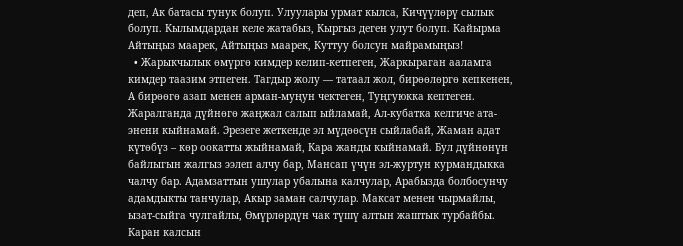деп, Ак батасы тунук болуп. Улуулары урмат кылса, Кичүүлөрү сылык болуп. Кылымдардан келе жатабыз, Кыргыз деген улут болуп. Кайырма Айтыңыз маарек, Айтыңыз маарек, Куттуу болсун майрамыңыз!
  • Жарыкчылык өмүргө кимдер келип-кетпеген, Жаркыраган ааламга кимдер таазим этпеген. Тагдыр жолу — татаал жол, бирөөлөргө кепкенен, А бирөөгө азап менен арман-муңун чектеген, Туңгуюкка кептеген. Жаралганда дүйнөгө жаңжал салып ыйламай, Ал-кубатка келгиче ата-энени кыйнамай. Эрезеге жеткенде эл мүдөөсүн сыйлабай, Жаман адат күтөбүз – көр оокатты жыйнамай, Кара жанды кыйнамай. Бул дүйнөнүн байлыгын жалгыз ээлеп алчу бар, Мансап үчүн эл-журтун курмандыкка чалчу бар. Адамзаттын ушулар убалына калчулар, Арабызда болбосунчу адамдыкты танчулар, Акыр заман салчулар. Максат менен чырмайлы, ызат-сыйга чулгайлы, Өмүрлөрдүн чак түшү алтын жаштык турбайбы. Каран калсын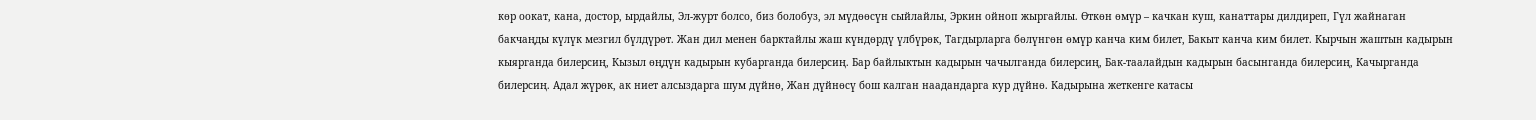көр оокат, кана, достор, ырдайлы, Эл-журт болсо, биз болобуз, эл мүдөөсүн сыйлайлы, Эркин ойноп жыргайлы. Өткөн өмүр – качкан куш, канаттары дилдиреп, Гүл жайнаган бакчаңды күлүк мезгил бүлдүрөт. Жан дил менен барктайлы жаш күндөрдү үлбүрөк, Тагдырларга бөлүнгөн өмүр канча ким билет, Бакыт канча ким билет. Кырчын жаштын кадырын кыярганда билерсиң, Кызыл өңдүн кадырын кубарганда билерсиң. Бар байлыктын кадырын чачылганда билерсиң, Бак-таалайдын кадырын басынганда билерсиң, Качырганда билерсиң. Адал жүрөк, ак ниет алсыздарга шум дүйнө, Жан дүйнөсү бош калган наадандарга кур дүйнө. Кадырына жеткенге катасы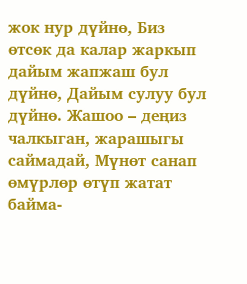жок нур дүйнө, Биз өтсөк да калар жаркып дайым жапжаш бул дүйнө, Дайым сулуу бул дүйнө. Жашоо – деңиз чалкыган, жарашыгы саймадай, Мүнөт санап өмүрлөр өтүп жатат байма-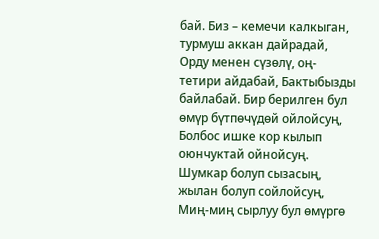бай. Биз – кемечи калкыган, турмуш аккан дайрадай, Орду менен сүзөлү, оң-тетири айдабай, Бактыбызды байлабай. Бир берилген бул өмүр бүтпөчүдөй ойлойсуң, Болбос ишке кор кылып оюнчуктай ойнойсуң. Шумкар болуп сызасың, жылан болуп сойлойсуң, Миң-миң сырлуу бул өмүргө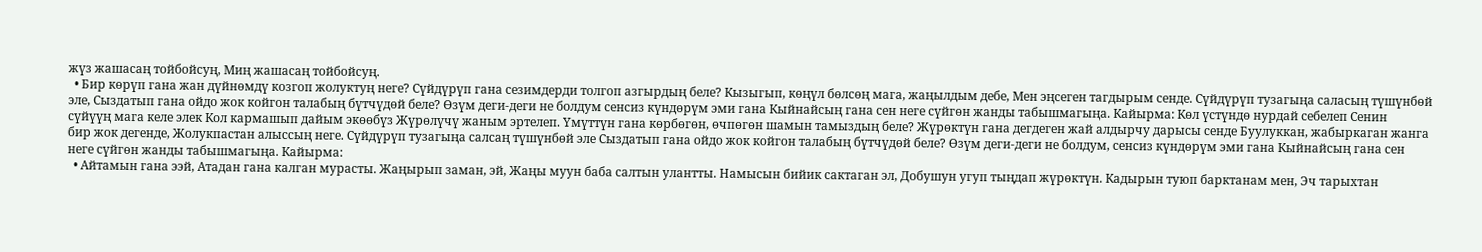жүз жашасаң тойбойсуң, Миң жашасаң тойбойсуң.
  • Бир көрүп гана жан дүйнөмдү козгоп жолуктуң неге? Сүйдүрүп гана сезимдерди толгоп азгырдың беле? Кызыгып, көңүл бөлсөң мага, жаңылдым дебе, Мен эңсеген тагдырым сенде. Сүйдүрүп тузагыңа саласың түшүнбөй эле, Сыздатып гана ойдо жок койгон талабың бүтчүдөй беле? Өзүм деги-деги не болдум сенсиз күндөрүм эми гана Кыйнайсың гана сен неге сүйгөн жанды табышмагыңа. Кайырма: Көл үстүндө нурдай себелеп Сенин сүйүүң мага келе элек Кол кармашып дайым экөөбүз Жүрөлүчү жаным эртелеп. Үмүттүн гана көрбөгөн, өчпөгөн шамын тамыздың беле? Жүрөктүн гана дегдеген жай алдырчу дарысы сенде Буулуккан, жабыркаган жанга бир жок дегенде, Жолукпастан алыссың неге. Сүйдүрүп тузагыңа салсаң түшүнбөй эле Сыздатып гана ойдо жок койгон талабың бүтчүдөй беле? Өзүм деги-деги не болдум, сенсиз күндөрүм эми гана Кыйнайсың гана сен неге сүйгөн жанды табышмагыңа. Кайырма:
  • Айтамын гана ээй, Атадан гана калган мурасты. Жаңырып заман, эй, Жаңы муун баба салтын улантты. Намысын бийик сактаган эл, Добушун угуп тыңдап жүрөктүн. Кадырын туюп барктанам мен, Эч тарыхтан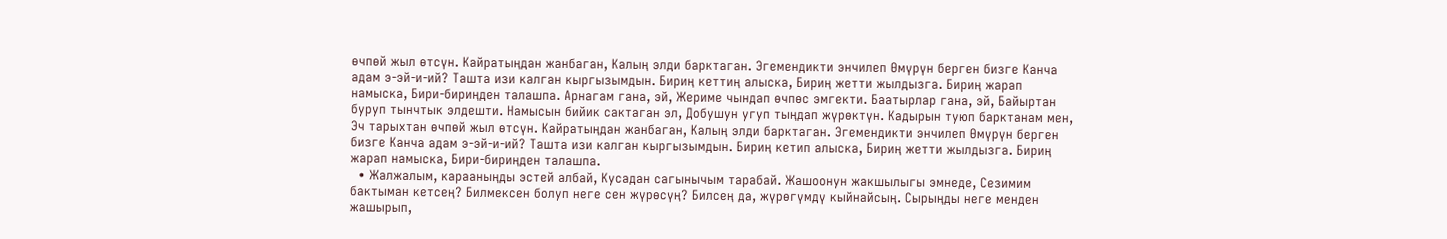өчпөй жыл өтсүн. Кайратыңдан жанбаган, Калың элди барктаган. Эгемендикти энчилеп Өмүрүн берген бизге Канча адам э-эй-и-ий? Ташта изи калган кыргызымдын. Бириң кеттиң алыска, Бириң жетти жылдызга. Бириң жарап намыска, Бири-бириңден талашпа. Арнагам гана, эй, Жериме чындап өчпөс эмгекти. Баатырлар гана, эй, Байыртан буруп тынчтык элдешти. Намысын бийик сактаган эл, Добушун угуп тыңдап жүрөктүн. Кадырын туюп барктанам мен, Эч тарыхтан өчпөй жыл өтсүн. Кайратыңдан жанбаган, Калың элди барктаган. Эгемендикти энчилеп Өмүрүн берген бизге Канча адам э-эй-и-ий? Ташта изи калган кыргызымдын. Бириң кетип алыска, Бириң жетти жылдызга. Бириң жарап намыска, Бири-бириңден талашпа.
  • Жалжалым, карааныңды эстей албай, Кусадан сагынычым тарабай. Жашоонун жакшылыгы эмнеде, Сезимим бактыман кетсең? Билмексен болуп неге сен жүрөсүң? Билсең да, жүрөгүмдү кыйнайсың. Сырыңды неге менден жашырып,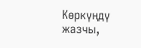Көркүңдү жазчы,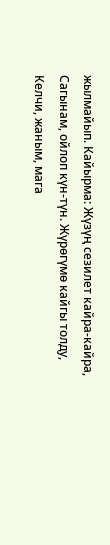жылмайып. Кайырма: Жүзүң сезилет кайра-кайра, Сагынам, ойлоп күн-түн. Жүрөгүмө кайгы толду, Келчи, жаным, мага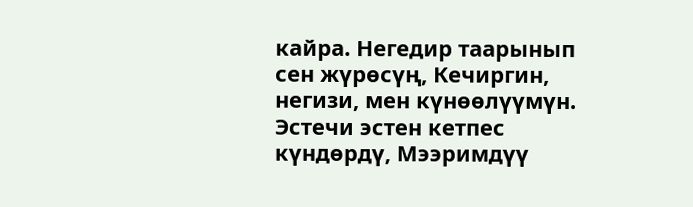кайра. Негедир таарынып сен жүрөсүң, Кечиргин, негизи, мен күнөөлүүмүн. Эстечи эстен кетпес күндөрдү, Мээримдүү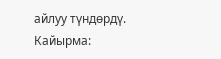айлуу түндөрдү. Кайырма: